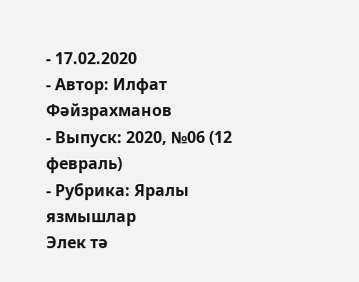- 17.02.2020
- Автор: Илфат Фәйзрахманов
- Выпуск: 2020, №06 (12 февраль)
- Рубрика: Яралы язмышлар
Элек тә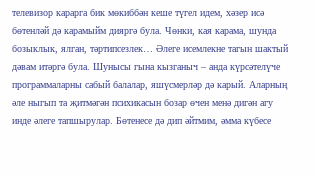телевизор карарга бик мөкиббән кеше түгел идем, хәзер исә бөтенләй дә карамыйм дияргә була. Чөнки, кая карама, шунда бозыклык, ялган, тәртипсезлек… Әлеге исемлекне тагын шактый дәвам итәргә була. Шунысы гына кызганыч – анда күрсәтелүче программаларны сабый балалар, яшүсмерләр дә карый. Аларның әле ныгып та җитмәгән психикасын бозар өчен менә дигән агу инде әлеге тапшырулар. Бөтенесе дә дип әйтмим, әмма күбесе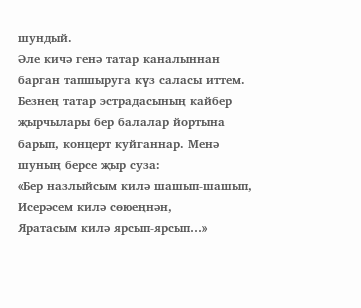шундый.
Әле кичә генә татар каналыннан барган тапшыруга күз саласы иттем. Безнең татар эстрадасының кайбер җырчылары бер балалар йортына барып, концерт куйганнар. Менә шуның берсе җыр суза:
«Бер назлыйсым килә шашып-шашып,
Исерәсем килә сөюеңнән,
Яратасым килә ярсып-ярсып…»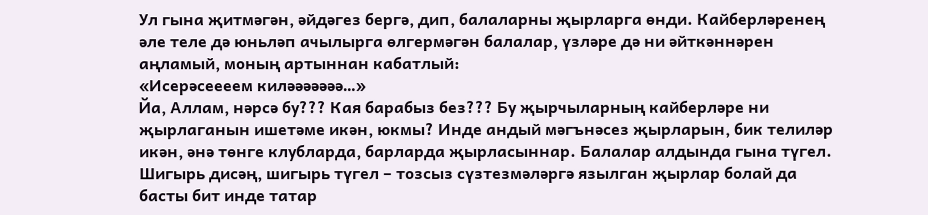Ул гына җитмәгән, әйдәгез бергә, дип, балаларны җырларга өнди. Кайберләренең әле теле дә юньләп ачылырга өлгермәгән балалар, үзләре дә ни әйткәннәрен аңламый, моның артыннан кабатлый:
«Исерәсеееем киләәәәәәә…»
Йа, Аллам, нәрсә бу??? Кая барабыз без??? Бу җырчыларның кайберләре ни җырлаганын ишетәме икән, юкмы? Инде андый мәгънәсез җырларын, бик телиләр икән, әнә төнге клубларда, барларда җырласыннар. Балалар алдында гына түгел.
Шигырь дисәң, шигырь түгел – тозсыз сүзтезмәләргә язылган җырлар болай да басты бит инде татар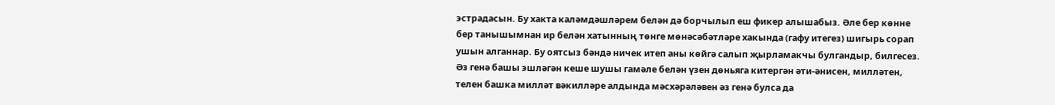эстрадасын. Бу хакта каләмдәшләрем белән дә борчылып еш фикер алышабыз. Әле бер көнне бер танышымнан ир белән хатынның төнге мөнәсәбәтләре хакында (гафу итегез) шигырь сорап ушын алганнар. Бу оятсыз бәндә ничек итеп аны көйгә салып җырламакчы булгандыр, билгесез. Әз генә башы эшләгән кеше шушы гамәле белән үзен дөньяга китергән әти-әнисен, милләтен, телен башка милләт вәкилләре алдында мәсхәрәләвен әз генә булса да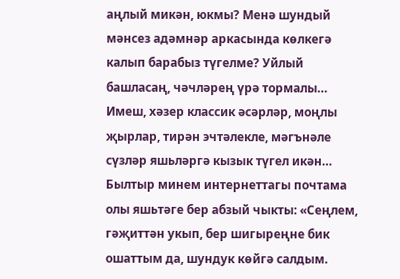аңлый микән, юкмы? Менә шундый мәнсез адәмнәр аркасында көлкегә калып барабыз түгелме? Уйлый башласаң, чәчләрең үрә тормалы… Имеш, хәзер классик әсәрләр, моңлы җырлар, тирән эчтәлекле, мәгънәле сүзләр яшьләргә кызык түгел икән…
Былтыр минем интернеттагы почтама олы яшьтәге бер абзый чыкты: «Сеңлем, гәҗиттән укып, бер шигыреңне бик ошаттым да, шундук көйгә салдым.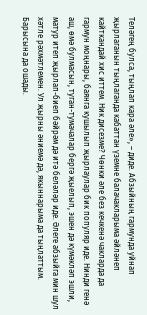Теләгең булса, тыңлап кара әле», – диде. Абзыйның гармунда уйнап җырлаганын тыңлаганда кабаттан үземне балачакларыма әйләнеп кайткандай хис иттем. Ник дисезме? Чөнки әле без кечкенә чакларда да гармун моңнары, баянга кушылып җырлаулар бик популяр иде. Нинди генә аш, өмә булмасын, туган-тумачалар бергә җыелып, эшен дә күмәкләп эшли, матур итеп җырлап-биеп бәйрәм дә итә беләләр иде. Әлеге абзыйга мин шул хәтле рәхмәтлемен. Ул җырны әниемә дә, якыннарыма да тыңлаттым. Барысына да ошады.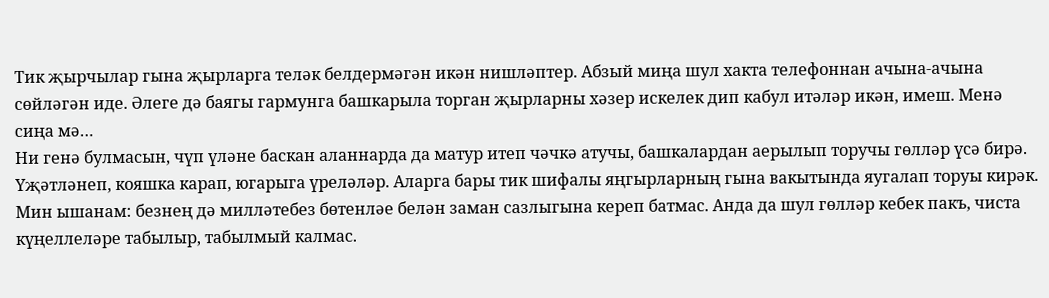Тик җырчылар гына җырларга теләк белдермәгән икән нишләптер. Абзый миңа шул хакта телефоннан ачына-ачына сөйләгән иде. Әлеге дә баягы гармунга башкарыла торган җырларны хәзер искелек дип кабул итәләр икән, имеш. Менә сиңа мә…
Ни генә булмасын, чүп үләне баскан аланнарда да матур итеп чәчкә атучы, башкалардан аерылып торучы гөлләр үсә бирә. Үҗәтләнеп, кояшка карап, югарыга үреләләр. Аларга бары тик шифалы яңгырларның гына вакытында яугалап торуы кирәк. Мин ышанам: безнең дә милләтебез бөтенләе белән заман сазлыгына кереп батмас. Анда да шул гөлләр кебек пакъ, чиста күңеллеләре табылыр, табылмый калмас.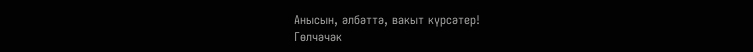Анысын, әлбәттә, вакыт күрсәтер!
Гөлчәчәк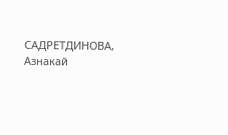САДРЕТДИНОВА,
Азнакай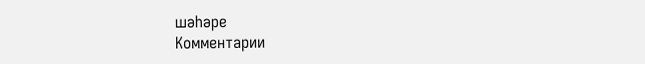шәһәре
Комментарии